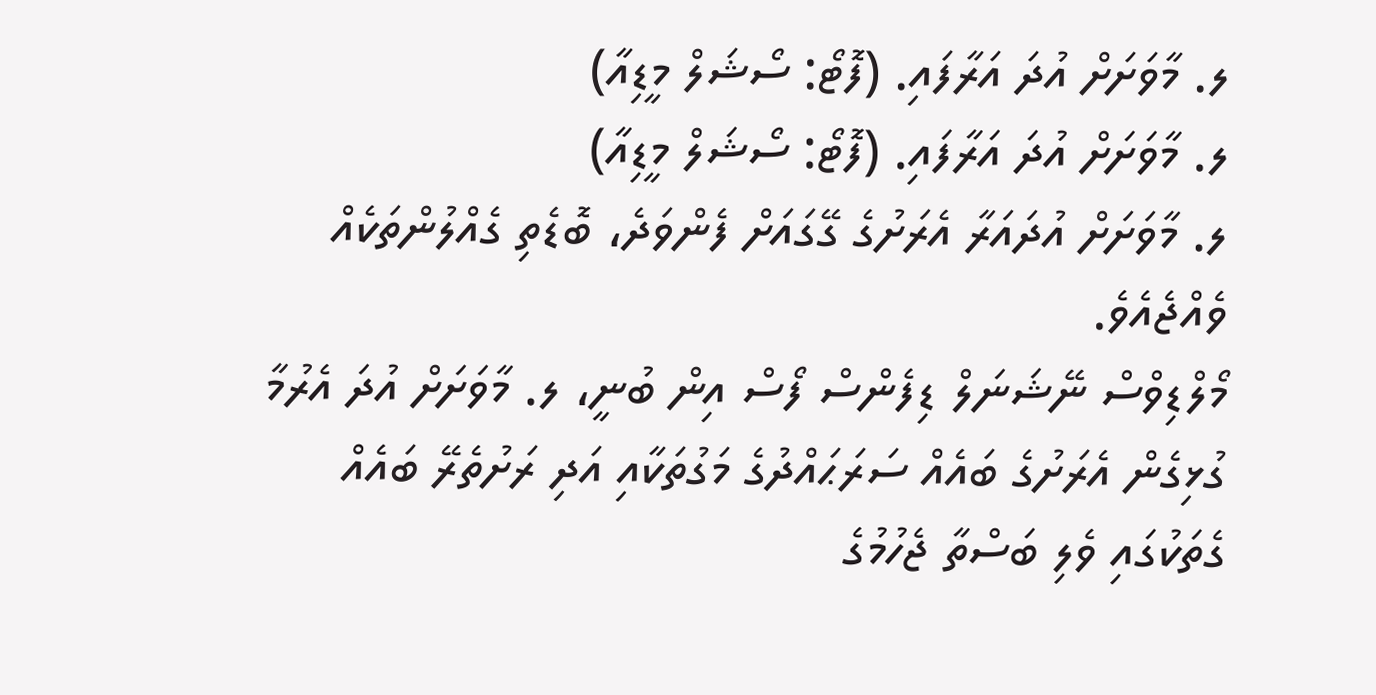ލ. މާވަށަށް އުދަ އަރާފައި. (ފޮޓޯ: ސޯޝަލް މީޑިއާ)
ލ. މާވަށަށް އުދަ އަރާފައި. (ފޮޓޯ: ސޯޝަލް މީޑިއާ)
ލ. މާވަށަށް އުދައަރާ އެރަށުގެ ގޭގައަށް ފެންވަދެ، ބޮޑެތި ގެއްލުންތަކެއް ވެއްޖެއެވެ.
މޯލްޑިވްސް ނޭޝަނަލް ޑިފެންސް ފޯސް އިން ބުނީ، ލ. މާވަށަށް އުދަ އެރުމާ ގުޅިގެން އެރަށުގެ ބައެއް ސަރަޙައްދުގެ މަގުތަކާއި އަދި ރަށުތެރޭ ބައެއް ގެތަކުގައި ވެލި ބަސްތާ ޖެހުމުގެ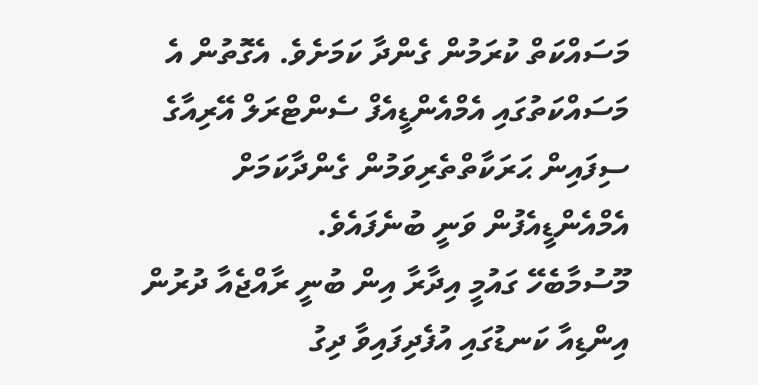މަސައްކަތް ކުރަމުން ގެންދާ ކަމަށެވެ. އެގޮތުން އެ މަސައްކަތުގައި އެމްއެންޑީއެފް ސެންޓްރަލް އޭރިއާގެ ސިފައިން ޙަރަކާތްތެރިވަމުން ގެންދާކަމަށް އެމްއެންޑީއެފުން ވަނީ ބުނެފައެވެ.
މޫސުމާބެހޭ ގައުމީ އިދާރާ އިން ބުނީ ރާއްޖެއާ ދުރުން އިންޑިއާ ކަނޑުގައި އުފެދިފައިވާ ދިގު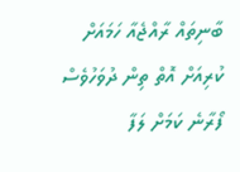ބާނިތައް ރާއްޖެއާ ހަމައަށް ކުރިއަށް އޮތް ތިން ދުވަހުވެސް ފޯރާނެ ކަމަށް ލަފާ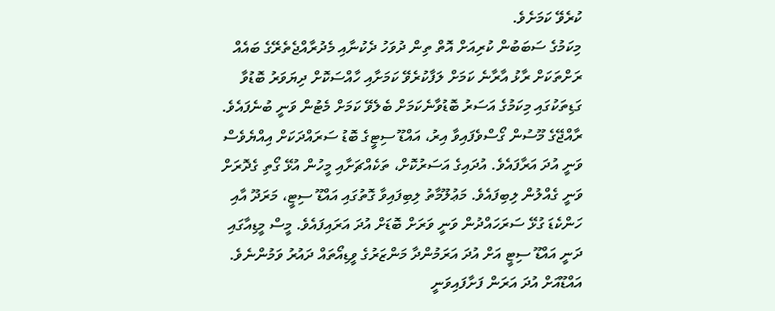ކުރެވޭ ކަމަށެވެ.
މިކަމުގެ ސަބަބުން ކުރިއަށް އޮތް ތިން ދުވަހު ދެކުނާއި މެދުރާއްޖެތެރޭގެ ބައެއް ރަށްތަކަށް ރާޅު އާރާނެ ކަމަށް ލަފާކުރެވޭ ކަމަށާއި ހާއްސަކޮށް ދިޔަވަރު ބޮޑުވާ ގަޑިތަކުގައި މިކަމުގެ އަސަރު ބޮޑުވާނެކަމަށް ބެލެވޭ ކަމަށް މެޓުން ވަނީ ބުނެފައެވެ.
ރާއްޖޭގެ މޫސުން ގޯސްވެފައިވާ އިރު، އައްޑޫ ސިޓީގެ ބޮޑު ސަރައްދަކަށް އިއްޔެވެސް ވަނީ އުދަ އަރާފައެވެ. އުދައިގެ އަސަރުކޮށް، ތަކެއްޗަށާއި މީހުން އުޅޭ ގޯތި ގެދޮރަށް ވަނީ ގެއްލުން ލިބިފައެވެ. މަޢުލޫމާތު ލިބިފައިވާ ގޮތުގައި އައްޑޫ ސިޓީ، މަރަދޫ އާއި ހަންކެޑަ ގުޅޭ ސަރަހައްދުން ވަނީ ވަރަށް ބޮޑަށް އުދަ އަރައިފައެވެ. މީސް މީޑިއާގައި ދަނީ އައްޑޫ ސިޓީ އަށް އުދަ އަރަމުންދާ މަންޒަރުގެ ވީޑިއޯތައް ދައުރު ވަމުންނެވެ.
އައްޑޫއަށް އުދަ އަރަން ފަށާފައިވަނީ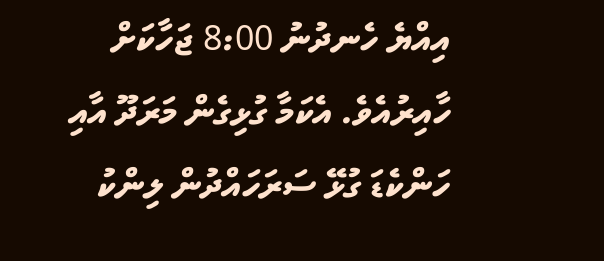އިއްޔެ ހެނދުނު 8:00 ޖަހާކަށް ހާއިރުއެވެ. އެކަމާ ގުޅިގެން މަރަދޫ އާއި ހަންކެޑަ ގުޅޭ ސަރަހައްދުން ލިންކު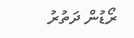ރޯޑުން ދަތުރު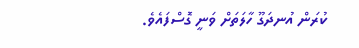ކުރަން އުނދަގޫ ހާލަތަށް ވަނީ ގޮސްފައެވެ.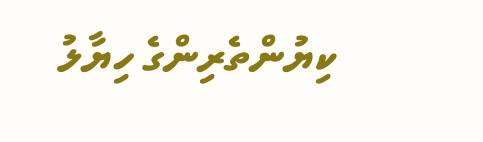ކިޔުންތެރިންގެ ހިޔާލު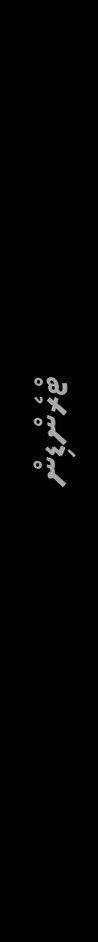ޓްރެންޑިން